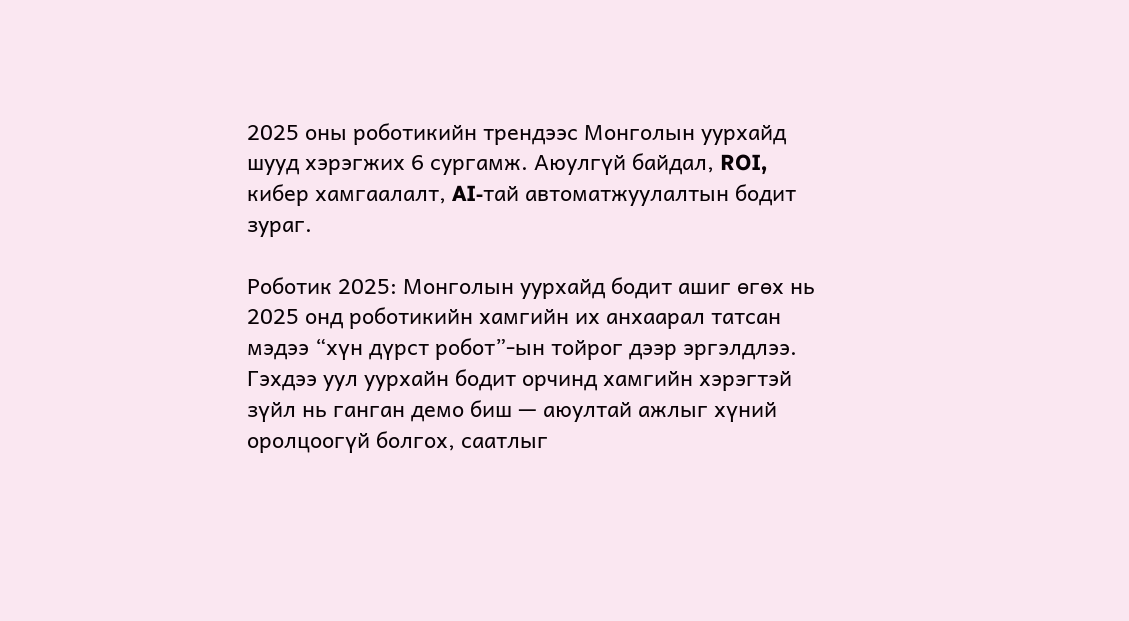2025 оны роботикийн трендээс Монголын уурхайд шууд хэрэгжих 6 сургамж. Аюулгүй байдал, ROI, кибер хамгаалалт, AI‑тай автоматжуулалтын бодит зураг.

Роботик 2025: Монголын уурхайд бодит ашиг өгөх нь
2025 онд роботикийн хамгийн их анхаарал татсан мэдээ “хүн дүрст робот”-ын тойрог дээр эргэлдлээ. Гэхдээ уул уурхайн бодит орчинд хамгийн хэрэгтэй зүйл нь ганган демо биш — аюултай ажлыг хүний оролцоогүй болгох, саатлыг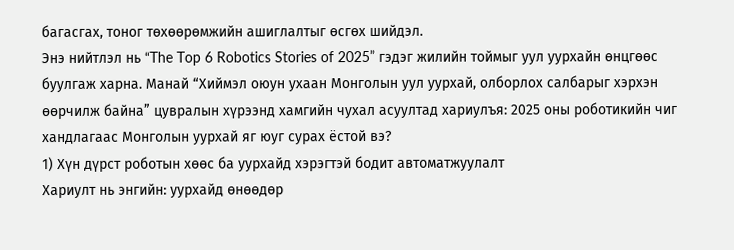багасгах, тоног төхөөрөмжийн ашиглалтыг өсгөх шийдэл.
Энэ нийтлэл нь “The Top 6 Robotics Stories of 2025” гэдэг жилийн тоймыг уул уурхайн өнцгөөс буулгаж харна. Манай “Хиймэл оюун ухаан Монголын уул уурхай, олборлох салбарыг хэрхэн өөрчилж байна” цувралын хүрээнд хамгийн чухал асуултад хариулъя: 2025 оны роботикийн чиг хандлагаас Монголын уурхай яг юуг сурах ёстой вэ?
1) Хүн дүрст роботын хөөс ба уурхайд хэрэгтэй бодит автоматжуулалт
Хариулт нь энгийн: уурхайд өнөөдөр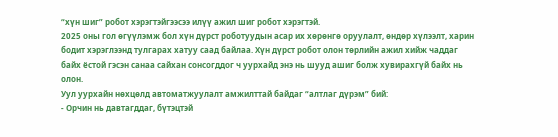“хүн шиг” робот хэрэгтэйгээсээ илүү ажил шиг робот хэрэгтэй.
2025 оны гол өгүүлэмж бол хүн дүрст роботуудын асар их хөрөнгө оруулалт, өндөр хүлээлт, харин бодит хэрэглээнд тулгарах хатуу саад байлаа. Хүн дүрст робот олон төрлийн ажил хийж чаддаг байх ёстой гэсэн санаа сайхан сонсогддог ч уурхайд энэ нь шууд ашиг болж хувирахгүй байх нь олон.
Уул уурхайн нөхцөлд автоматжуулалт амжилттай байдаг “алтлаг дүрэм” бий:
- Орчин нь давтагддаг, бүтэцтэй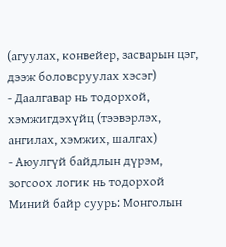(агуулах, конвейер, засварын цэг, дээж боловсруулах хэсэг)
- Даалгавар нь тодорхой, хэмжигдэхүйц (тээвэрлэх, ангилах, хэмжих, шалгах)
- Аюулгүй байдлын дүрэм, зогсоох логик нь тодорхой
Миний байр суурь: Монголын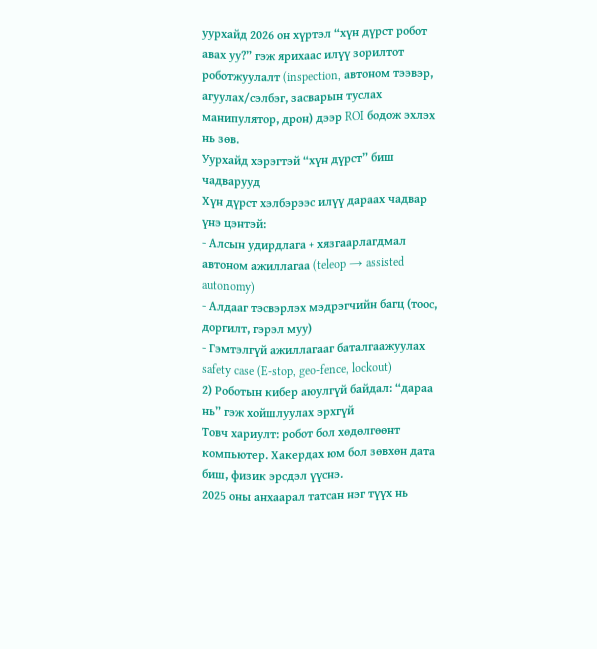уурхайд 2026 он хүртэл “хүн дүрст робот авах уу?” гэж ярихаас илүү зорилтот роботжуулалт (inspection, автоном тээвэр, агуулах/сэлбэг, засварын туслах манипулятор, дрон) дээр ROI бодож эхлэх нь зөв.
Уурхайд хэрэгтэй “хүн дүрст” биш чадварууд
Хүн дүрст хэлбэрээс илүү дараах чадвар үнэ цэнтэй:
- Алсын удирдлага + хязгаарлагдмал автоном ажиллагаа (teleop → assisted autonomy)
- Алдааг тэсвэрлэх мэдрэгчийн багц (тоос, доргилт, гэрэл муу)
- Гэмтэлгүй ажиллагааг баталгаажуулах safety case (E-stop, geo-fence, lockout)
2) Роботын кибер аюулгүй байдал: “дараа нь” гэж хойшлуулах эрхгүй
Товч хариулт: робот бол хөдөлгөөнт компьютер. Хакердах юм бол зөвхөн дата биш, физик эрсдэл үүснэ.
2025 оны анхаарал татсан нэг түүх нь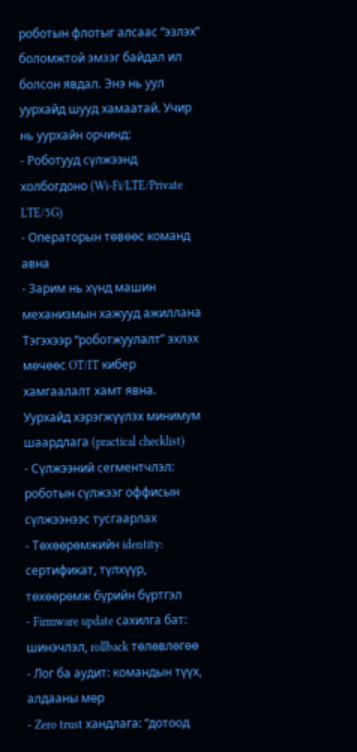роботын флотыг алсаас “эзлэх” боломжтой эмзэг байдал ил болсон явдал. Энэ нь уул уурхайд шууд хамаатай. Учир нь уурхайн орчинд:
- Роботууд сүлжээнд холбогдоно (Wi‑Fi/LTE/Private LTE/5G)
- Операторын төвөөс команд авна
- Зарим нь хүнд машин механизмын хажууд ажиллана
Тэгэхээр “роботжуулалт” эхлэх мөчөөс OT/IT кибер хамгаалалт хамт явна.
Уурхайд хэрэгжүүлэх минимум шаардлага (practical checklist)
- Сүлжээний сегментчлэл: роботын сүлжээг оффисын сүлжээнээс тусгаарлах
- Төхөөрөмжийн identity: сертификат, түлхүүр, төхөөрөмж бүрийн бүртгэл
- Firmware update сахилга бат: шинэчлэл, rollback төлөвлөгөө
- Лог ба аудит: командын түүх, алдааны мөр
- Zero trust хандлага: “дотоод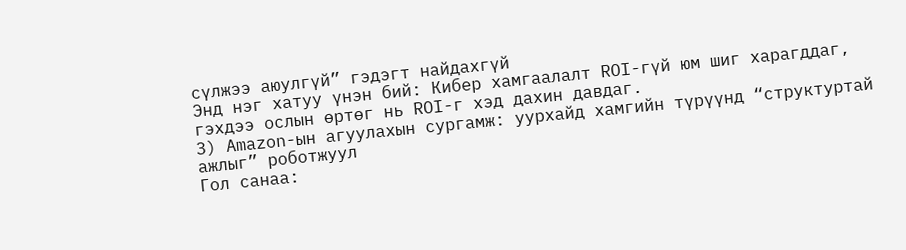сүлжээ аюулгүй” гэдэгт найдахгүй
Энд нэг хатуу үнэн бий: Кибер хамгаалалт ROI-гүй юм шиг харагддаг, гэхдээ ослын өртөг нь ROI-г хэд дахин давдаг.
3) Amazon-ын агуулахын сургамж: уурхайд хамгийн түрүүнд “структуртай ажлыг” роботжуул
Гол санаа: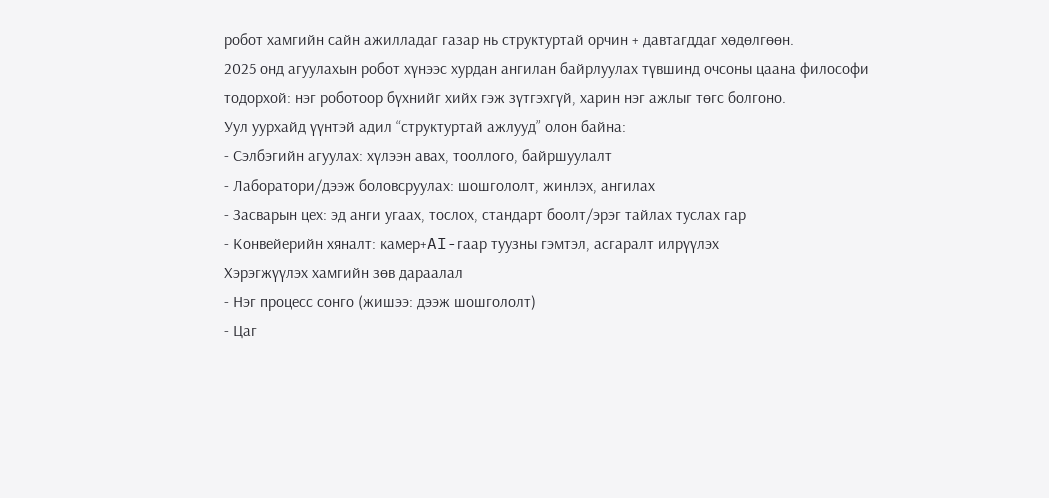робот хамгийн сайн ажилладаг газар нь структуртай орчин + давтагддаг хөдөлгөөн.
2025 онд агуулахын робот хүнээс хурдан ангилан байрлуулах түвшинд очсоны цаана философи тодорхой: нэг роботоор бүхнийг хийх гэж зүтгэхгүй, харин нэг ажлыг төгс болгоно.
Уул уурхайд үүнтэй адил “структуртай ажлууд” олон байна:
- Сэлбэгийн агуулах: хүлээн авах, тооллого, байршуулалт
- Лаборатори/дээж боловсруулах: шошгололт, жинлэх, ангилах
- Засварын цех: эд анги угаах, тослох, стандарт боолт/эрэг тайлах туслах гар
- Конвейерийн хяналт: камер+AI-гаар туузны гэмтэл, асгаралт илрүүлэх
Хэрэгжүүлэх хамгийн зөв дараалал
- Нэг процесс сонго (жишээ: дээж шошгололт)
- Цаг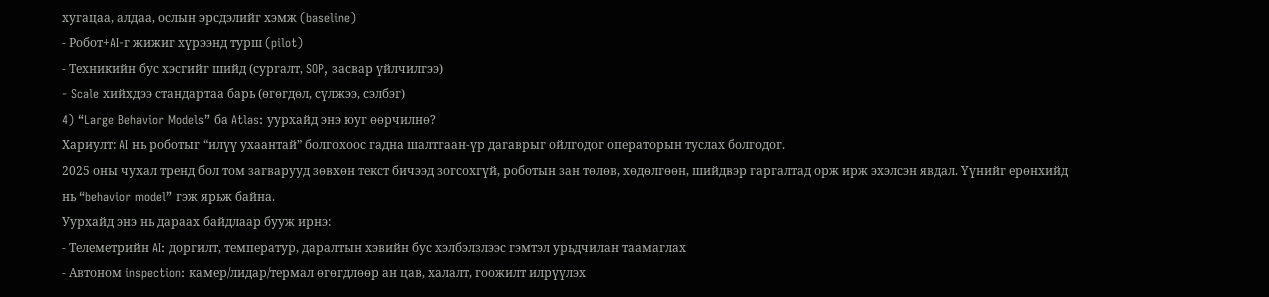хугацаа, алдаа, ослын эрсдэлийг хэмж (baseline)
- Робот+AI-г жижиг хүрээнд турш (pilot)
- Техникийн бус хэсгийг шийд (сургалт, SOP, засвар үйлчилгээ)
- Scale хийхдээ стандартаа барь (өгөгдөл, сүлжээ, сэлбэг)
4) “Large Behavior Models” ба Atlas: уурхайд энэ юуг өөрчилнө?
Хариулт: AI нь роботыг “илүү ухаантай” болгохоос гадна шалтгаан-үр дагаврыг ойлгодог операторын туслах болгодог.
2025 оны чухал тренд бол том загварууд зөвхөн текст бичээд зогсохгүй, роботын зан төлөв, хөдөлгөөн, шийдвэр гаргалтад орж ирж эхэлсэн явдал. Үүнийг ерөнхийд нь “behavior model” гэж ярьж байна.
Уурхайд энэ нь дараах байдлаар бууж ирнэ:
- Телеметрийн AI: доргилт, температур, даралтын хэвийн бус хэлбэлзлээс гэмтэл урьдчилан таамаглах
- Автоном inspection: камер/лидар/термал өгөгдлөөр ан цав, халалт, гоожилт илрүүлэх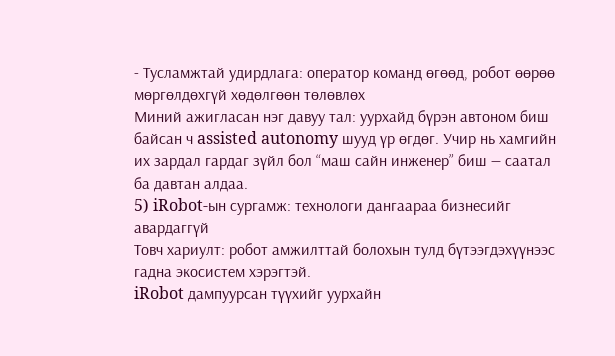- Тусламжтай удирдлага: оператор команд өгөөд, робот өөрөө мөргөлдөхгүй хөдөлгөөн төлөвлөх
Миний ажигласан нэг давуу тал: уурхайд бүрэн автоном биш байсан ч assisted autonomy шууд үр өгдөг. Учир нь хамгийн их зардал гардаг зүйл бол “маш сайн инженер” биш — саатал ба давтан алдаа.
5) iRobot-ын сургамж: технологи дангаараа бизнесийг авардаггүй
Товч хариулт: робот амжилттай болохын тулд бүтээгдэхүүнээс гадна экосистем хэрэгтэй.
iRobot дампуурсан түүхийг уурхайн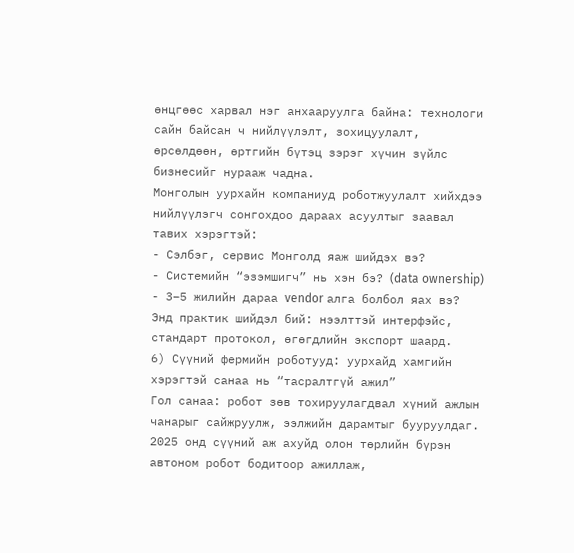өнцгөөс харвал нэг анхааруулга байна: технологи сайн байсан ч нийлүүлэлт, зохицуулалт, өрсөлдөөн, өртгийн бүтэц зэрэг хүчин зүйлс бизнесийг нурааж чадна.
Монголын уурхайн компаниуд роботжуулалт хийхдээ нийлүүлэгч сонгохдоо дараах асуултыг заавал тавих хэрэгтэй:
- Сэлбэг, сервис Монголд яаж шийдэх вэ?
- Системийн “эзэмшигч” нь хэн бэ? (data ownership)
- 3–5 жилийн дараа vendor алга болбол яах вэ?
Энд практик шийдэл бий: нээлттэй интерфэйс, стандарт протокол, өгөгдлийн экспорт шаард.
6) Сүүний фермийн роботууд: уурхайд хамгийн хэрэгтэй санаа нь “тасралтгүй ажил”
Гол санаа: робот зөв тохируулагдвал хүний ажлын чанарыг сайжруулж, ээлжийн дарамтыг бууруулдаг.
2025 онд сүүний аж ахуйд олон төрлийн бүрэн автоном робот бодитоор ажиллаж,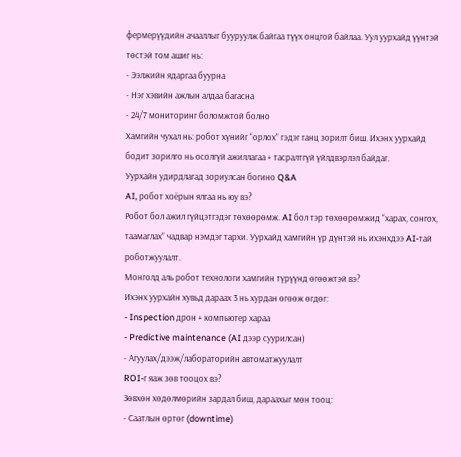фермерүүдийн ачааллыг бууруулж байгаа түүх онцгой байлаа. Уул уурхайд үүнтэй төстэй том ашиг нь:
- Ээлжийн ядаргаа буурна
- Нэг хэвийн ажлын алдаа багасна
- 24/7 мониторинг боломжтой болно
Хамгийн чухал нь: робот хүнийг “орлох” гэдэг ганц зорилт биш. Ихэнх уурхайд бодит зорилго нь осолгүй ажиллагаа + тасралтгүй үйлдвэрлэл байдаг.
Уурхайн удирдлагад зориулсан богино Q&A
AI, робот хоёрын ялгаа нь юу вэ?
Робот бол ажил гүйцэтгэдэг төхөөрөмж. AI бол тэр төхөөрөмжид “харах, сонгох, таамаглах” чадвар нэмдэг тархи. Уурхайд хамгийн үр дүнтэй нь ихэнхдээ AI‑тай роботжуулалт.
Монголд аль робот технологи хамгийн түрүүнд өгөөжтэй вэ?
Ихэнх уурхайн хувьд дараах 3 нь хурдан өгөөж өгдөг:
- Inspection дрон + компьютер хараа
- Predictive maintenance (AI дээр суурилсан)
- Агуулах/дээж/лабораторийн автоматжуулалт
ROI-г яаж зөв тооцох вэ?
Зөвхөн хөдөлмөрийн зардал биш, дараахыг мөн тооц:
- Саатлын өртөг (downtime)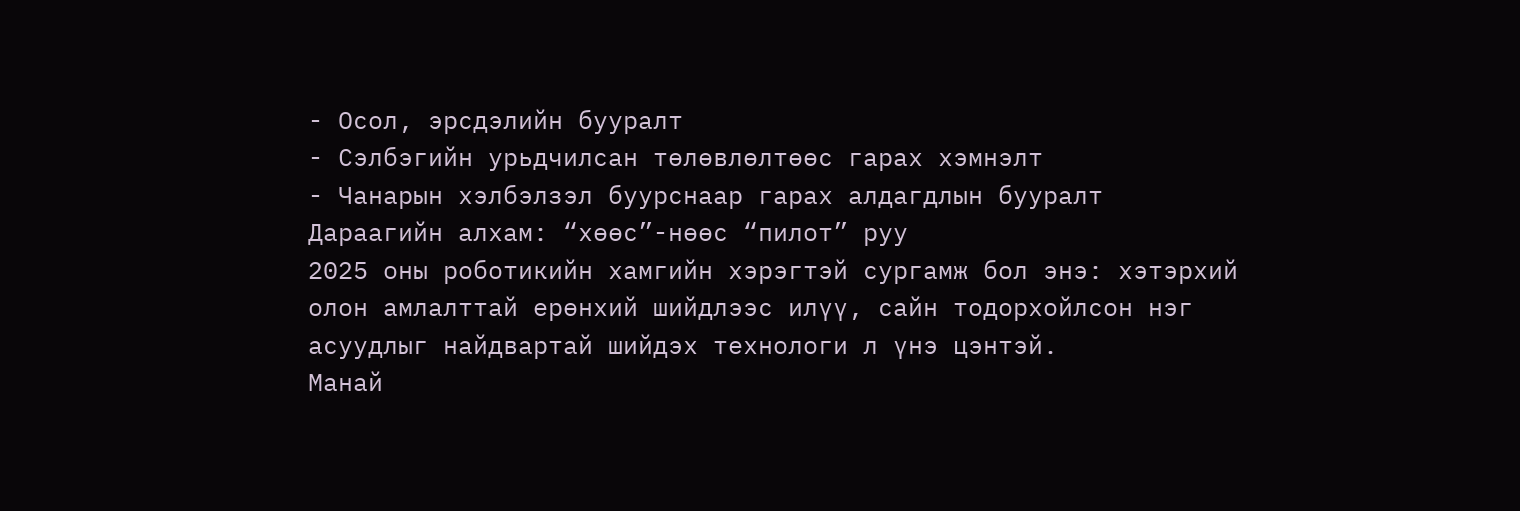- Осол, эрсдэлийн бууралт
- Сэлбэгийн урьдчилсан төлөвлөлтөөс гарах хэмнэлт
- Чанарын хэлбэлзэл буурснаар гарах алдагдлын бууралт
Дараагийн алхам: “хөөс”-нөөс “пилот” руу
2025 оны роботикийн хамгийн хэрэгтэй сургамж бол энэ: хэтэрхий олон амлалттай ерөнхий шийдлээс илүү, сайн тодорхойлсон нэг асуудлыг найдвартай шийдэх технологи л үнэ цэнтэй.
Манай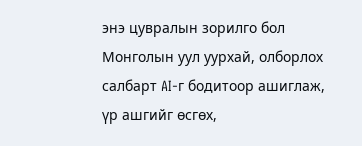энэ цувралын зорилго бол Монголын уул уурхай, олборлох салбарт AI-г бодитоор ашиглаж, үр ашгийг өсгөх,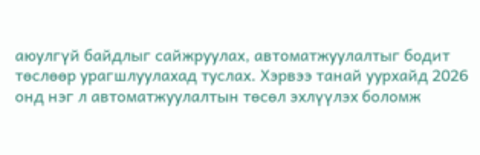аюулгүй байдлыг сайжруулах, автоматжуулалтыг бодит төслөөр урагшлуулахад туслах. Хэрвээ танай уурхайд 2026 онд нэг л автоматжуулалтын төсөл эхлүүлэх боломж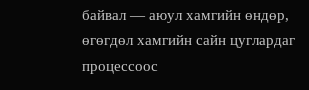байвал — аюул хамгийн өндөр, өгөгдөл хамгийн сайн цуглардаг процессоос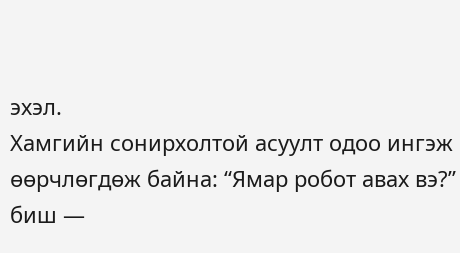эхэл.
Хамгийн сонирхолтой асуулт одоо ингэж өөрчлөгдөж байна: “Ямар робот авах вэ?” биш —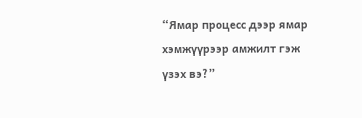“Ямар процесс дээр ямар хэмжүүрээр амжилт гэж үзэх вэ?”